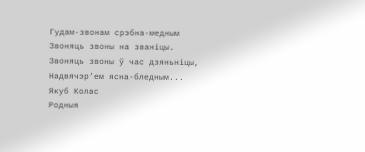Гудам-звонам срэбна-медным
Звоняць звоны на званіцы.
Звоняць звоны ў час дзяньніцы,
Надвячэр’ем ясна-бледным...
Якуб Колас
Родныя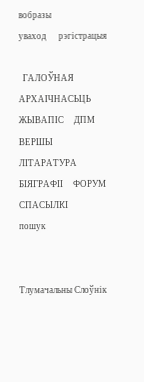вобразы
уваход      рэгiстрацыя

  ГАЛОЎНАЯ     АРХАІЧНАСЬЦЬ     ЖЫВАПІС     ДПМ     ВЕРШЫ     ЛІТАРАТУРА     БІЯГРАФІІ     ФОРУМ     СПАСЫЛКІ
пошук


Тлумачальны Слоўнік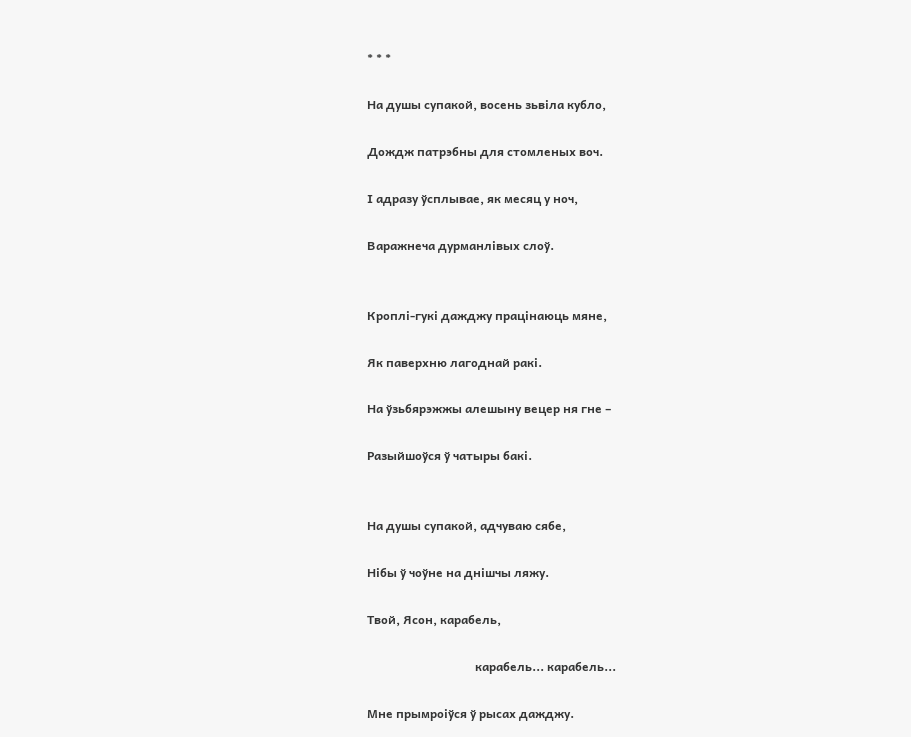* * *

На душы супакой, восень зьвіла кубло,

Дождж патрэбны для стомленых воч.

І адразу ўсплывае, як месяц у ноч,

Варажнеча дурманлівых слоў.


Кроплі-гукі дажджу працінаюць мяне,

Як паверхню лагоднай ракі.

На ўзьбярэжжы алешыну вецер ня гне –

Разыйшоўся ў чатыры бакі.


На душы супакой, адчуваю сябе,

Нібы ў чоўне на днішчы ляжу.

Твой, Ясон, карабель,

                                    карабель... карабель...

Мне прымроіўся ў рысах дажджу.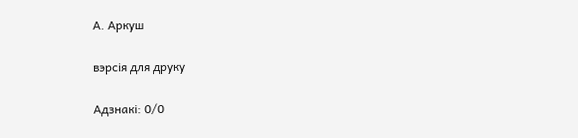А. Аркуш

вэрсія для друку

Адзнакi: 0/0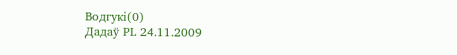Водгукі(0)
Дадаў PL 24.11.2009